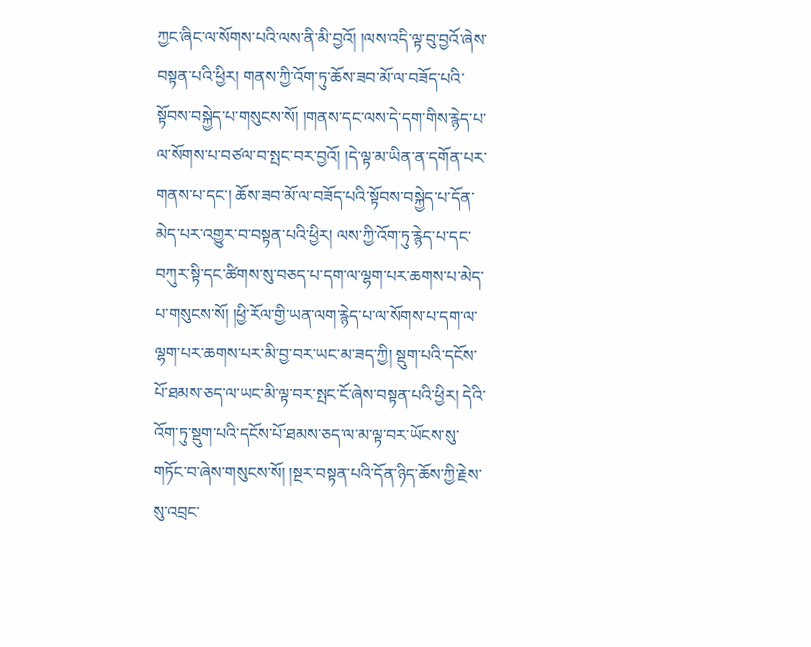ཀྱང་ཞིང་ལ་སོགས་པའི་ལས་ནི་མི་བྱའོ། །ལས་འདི་ལྟ་བུ་བྱའོ་ཞེས་བསྟན་པའི་ཕྱིར། གནས་ཀྱི་འོག་ཏུ་ཆོས་ཟབ་མོ་ལ་བཟོད་པའི་སྟོབས་བསྐྱེད་པ་གསུངས་སོ། །གནས་དང་ལས་དེ་དག་གིས་རྙེད་པ་ལ་སོགས་པ་བཙལ་བ་སྤང་བར་བྱའོ། །དེ་ལྟ་མ་ཡིན་ན་དགོན་པར་གནས་པ་དང་། ཆོས་ཟབ་མོ་ལ་བཟོད་པའི་སྟོབས་བསྐྱེད་པ་དོན་མེད་པར་འགྱུར་བ་བསྟན་པའི་ཕྱིར། ལས་ཀྱི་འོག་ཏུ་རྙེད་པ་དང་བཀུར་སྟི་དང་ཚིགས་སུ་བཅད་པ་དག་ལ་ལྷག་པར་ཆགས་པ་མེད་པ་གསུངས་སོ། །ཕྱི་རོལ་གྱི་ཡན་ལག་རྙེད་པ་ལ་སོགས་པ་དག་ལ་ལྷག་པར་ཆགས་པར་མི་བྱ་བར་ཡང་མ་ཟད་ཀྱི། སྡུག་པའི་དངོས་པོ་ཐམས་ཅད་ལ་ཡང་མི་ལྟ་བར་སྤང་ངོ་ཞེས་བསྟན་པའི་ཕྱིར། དེའི་འོག་ཏུ་སྡུག་པའི་དངོས་པོ་ཐམས་ཅད་ལ་མ་ལྟ་བར་ཡོངས་སུ་གཏོང་བ་ཞེས་གསུངས་སོ། །སྔར་བསྟན་པའི་དོན་ཉིད་ཆོས་ཀྱི་རྗེས་སུ་འབྲང་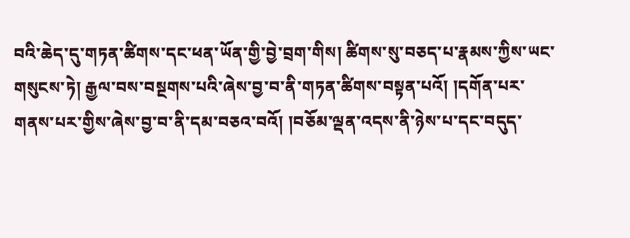བའི་ཆེད་དུ་གཏན་ཚིགས་དང་ཕན་ཡོན་གྱི་བྱེ་བྲག་གིས། ཚིགས་སུ་བཅད་པ་རྣམས་ཀྱིས་ཡང་གསུངས་ཏེ། རྒྱལ་བས་བསྔགས་པའི་ཞེས་བྱ་བ་ནི་གཏན་ཚིགས་བསྟན་པའོ། །དགོན་པར་གནས་པར་གྱིས་ཞེས་བྱ་བ་ནི་དམ་བཅའ་བའོ། །བཅོམ་ལྡན་འདས་ནི་ཉེས་པ་དང་བདུད་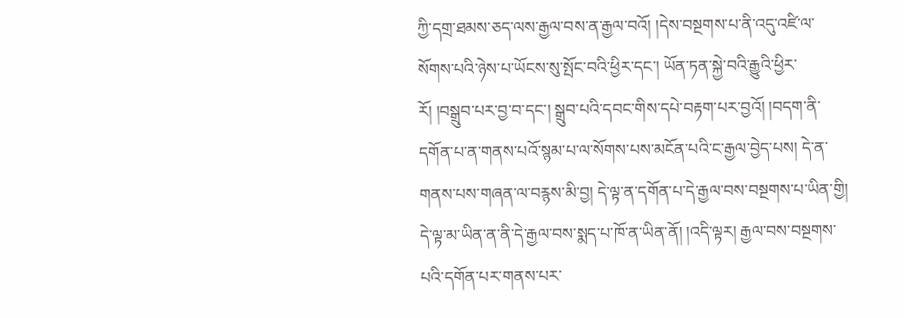ཀྱི་དགྲ་ཐམས་ཅད་ལས་རྒྱལ་བས་ན་རྒྱལ་བའོ། །དེས་བསྔགས་པ་ནི་འདུ་འཛི་ལ་སོགས་པའི་ཉེས་པ་ཡོངས་སུ་སྤོང་བའི་ཕྱིར་དང་། ཡོན་ཏན་སྐྱེ་བའི་རྒྱུའི་ཕྱིར་རོ། །བསྒྲུབ་པར་བྱ་བ་དང་། སྒྲུབ་པའི་དབང་གིས་དཔེ་བརྟག་པར་བྱའོ། །བདག་ནི་དགོན་པ་ན་གནས་པའོ་སྙམ་པ་ལ་སོགས་པས་མངོན་པའི་ང་རྒྱལ་བྱེད་པས། དེ་ན་གནས་པས་གཞན་ལ་བརྙས་མི་བྱ། དེ་ལྟ་ན་དགོན་པ་དེ་རྒྱལ་བས་བསྔགས་པ་ཡིན་གྱི། དེ་ལྟ་མ་ཡིན་ན་ནི་དེ་རྒྱལ་བས་སྨད་པ་ཁོ་ན་ཡིན་ནོ། །འདི་ལྟར། རྒྱལ་བས་བསྔགས་པའི་དགོན་པར་གནས་པར་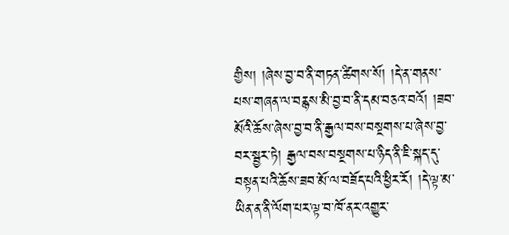གྱིས། །ཞེས་བྱ་བ་ནི་གཏན་ཚིགས་སོ། །དེ་ན་གནས་པས་གཞན་ལ་བརྙས་མི་བྱ་བ་ནི་དམ་བཅའ་བའོ། །ཟབ་མོའི་ཆོས་ཞེས་བྱ་བ་ནི་རྒྱལ་བས་བསྔགས་པ་ཞེས་བྱ་བར་སྦྱར་ཏེ། རྒྱལ་བས་བསྔགས་པ་ཉིད་ནི་ཇི་སྐད་དུ་བསྟན་པའི་ཆོས་ཟབ་མོ་ལ་བཟོད་པའི་ཕྱིར་རོ། །དེ་ལྟ་མ་ཡིན་ན་ནི་ལོག་པར་ལྟ་བ་ཁོ་ནར་འགྱུར་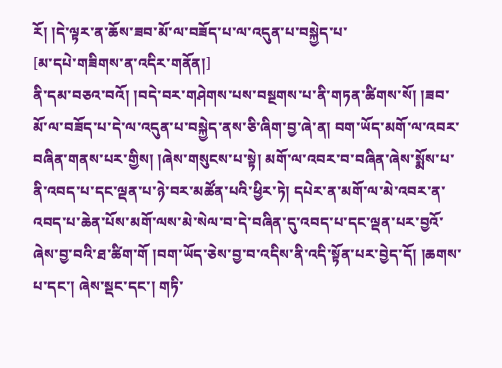རོ། །དེ་ལྟར་ན་ཆོས་ཟབ་མོ་ལ་བཟོད་པ་ལ་འདུན་པ་བསྐྱེད་པ་
[མ་དཔེ་གཟིགས་ན་འདིར་གནོན།]
ནི་དམ་བཅའ་བའོ། །བདེ་བར་གཤེགས་པས་བསྔགས་པ་ནི་གཏན་ཚིགས་སོ། །ཟབ་མོ་ལ་བཟོད་པ་དེ་ལ་འདུན་པ་བསྐྱེད་ནས་ཅི་ཞིག་བྱ་ཞེ་ན། བག་ཡོད་མགོ་ལ་འབར་བཞིན་གནས་པར་གྱིས། །ཞེས་གསུངས་པ་སྟེ། མགོ་ལ་འབར་བ་བཞིན་ཞེས་སྨོས་པ་ནི་འབད་པ་དང་ལྡན་པ་ཉེ་བར་མཚོན་པའི་ཕྱིར་ཏེ། དཔེར་ན་མགོ་ལ་མེ་འབར་ན་འབད་པ་ཆེན་པོས་མགོ་ལས་མེ་སེལ་བ་དེ་བཞིན་དུ་འབད་པ་དང་ལྡན་པར་བྱའོ་ཞེས་བྱ་བའི་ཐ་ཚིག་གོ །བག་ཡོད་ཅེས་བྱ་བ་འདིས་ནི་འདི་སྟོན་པར་བྱེད་དོ། །ཆགས་པ་དང་། ཞེས་སྡང་དང་། གཏི་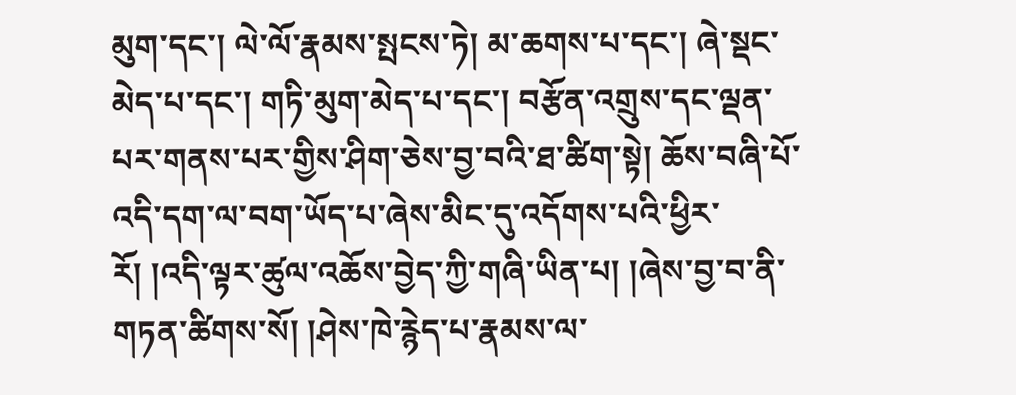མུག་དང་། ལེ་ལོ་རྣམས་སྤངས་ཏེ། མ་ཆགས་པ་དང་། ཞེ་སྡང་མེད་པ་དང་། གཏི་མུག་མེད་པ་དང་། བརྩོན་འགྲུས་དང་ལྡན་པར་གནས་པར་གྱིས་ཤིག་ཅེས་བྱ་བའི་ཐ་ཚིག་སྟེ། ཆོས་བཞི་པོ་འདི་དག་ལ་བག་ཡོད་པ་ཞེས་མིང་དུ་འདོགས་པའི་ཕྱིར་རོ། །འདི་ལྟར་ཚུལ་འཆོས་བྱེད་ཀྱི་གཞི་ཡིན་པ། །ཞེས་བྱ་བ་ནི་གཏན་ཚིགས་སོ། །ཤེས་ཁེ་རྙེད་པ་རྣམས་ལ་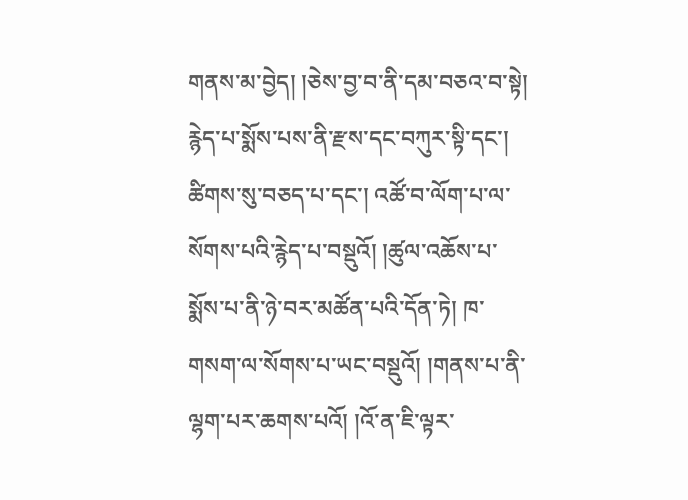གནས་མ་བྱེད། །ཅེས་བྱ་བ་ནི་དམ་བཅའ་བ་སྟེ། རྙེད་པ་སྨོས་པས་ནི་རྫས་དང་བཀུར་སྟི་དང་། ཚིགས་སུ་བཅད་པ་དང་། འཚོ་བ་ལོག་པ་ལ་སོགས་པའི་རྙེད་པ་བསྡུའོ། །ཚུལ་འཆོས་པ་སྨོས་པ་ནི་ཉེ་བར་མཚོན་པའི་དོན་ཏེ། ཁ་གསག་ལ་སོགས་པ་ཡང་བསྡུའོ། །གནས་པ་ནི་ལྷག་པར་ཆགས་པའོ། །འོ་ན་ཇི་ལྟར་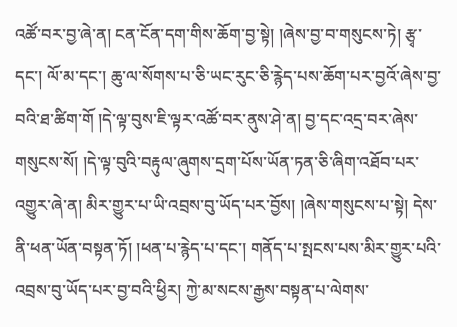འཚོ་བར་བྱ་ཞེ་ན། ངན་ངོན་དག་གིས་ཆོག་བྱ་སྟེ། །ཞེས་བྱ་བ་གསུངས་ཏེ། རྩྭ་དང་། ལོ་མ་དང་། ཆུ་ལ་སོགས་པ་ཅི་ཡང་རུང་ཅི་རྙེད་པས་ཆོག་པར་བྱའོ་ཞེས་བྱ་བའི་ཐ་ཚིག་གོ །དེ་ལྟ་བུས་ཇི་ལྟར་འཚོ་བར་ནུས་ཤེ་ན། བྱ་དང་འདྲ་བར་ཞེས་གསུངས་སོ། །དེ་ལྟ་བུའི་བརྟུལ་ཞུགས་དྲག་པོས་ཡོན་ཏན་ཅི་ཞིག་འཐོབ་པར་འགྱུར་ཞེ་ན། མིར་གྱུར་པ་ཡི་འབྲས་བུ་ཡོད་པར་བྱོས། །ཞེས་གསུངས་པ་སྟེ། དེས་ནི་ཕན་ཡོན་བསྟན་ཏོ། །ཕན་པ་རྙེད་པ་དང་། གནོད་པ་སྤངས་པས་མིར་གྱུར་པའི་འབྲས་བུ་ཡོད་པར་བྱ་བའི་ཕྱིར། ཀྱེ་མ་སངས་རྒྱས་བསྟན་པ་ལེགས་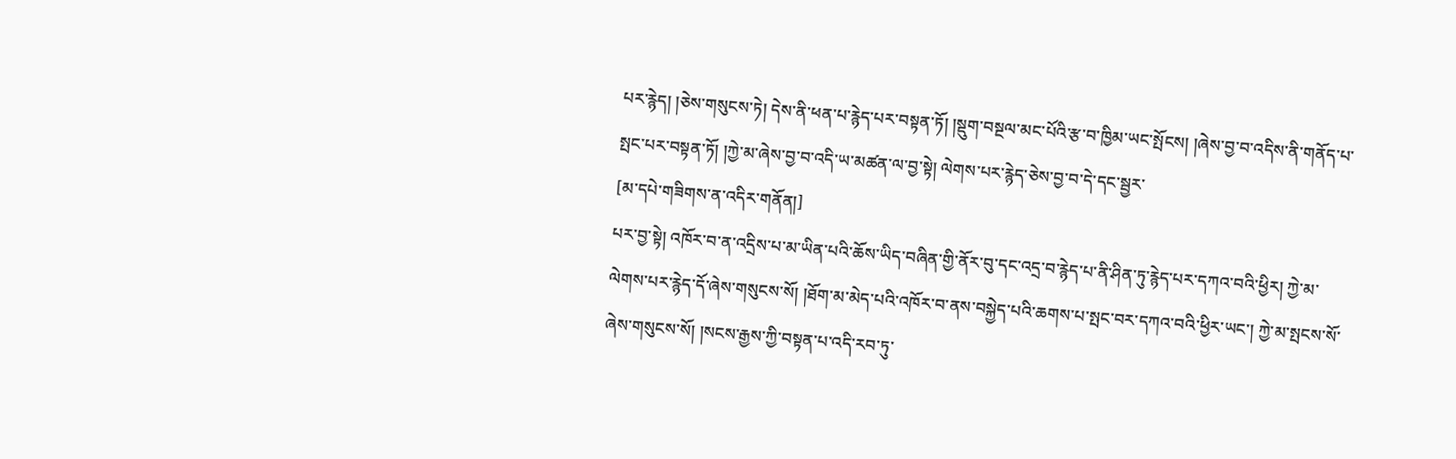པར་རྙེད། །ཅེས་གསུངས་ཏེ། དེས་ནི་ཕན་པ་རྙེད་པར་བསྟན་ཏོ། །སྡུག་བསྔལ་མང་པོའི་རྩ་བ་ཁྱིམ་ཡང་སྤོངས། །ཞེས་བྱ་བ་འདིས་ནི་གནོད་པ་སྤང་པར་བསྟན་ཏོ། །ཀྱེ་མ་ཞེས་བྱ་བ་འདི་ཡ་མཚན་ལ་བྱ་སྟེ། ལེགས་པར་རྙེད་ཅེས་བྱ་བ་དེ་དང་སྦྱར་
[མ་དཔེ་གཟིགས་ན་འདིར་གནོན།]
པར་བྱ་སྟེ། འཁོར་བ་ན་འདྲིས་པ་མ་ཡིན་པའི་ཆོས་ཡིད་བཞིན་གྱི་ནོར་བུ་དང་འདྲ་བ་རྙེད་པ་ནི་ཤིན་ཏུ་རྙེད་པར་དཀའ་བའི་ཕྱིར། ཀྱེ་མ་ལེགས་པར་རྙེད་དོ་ཞེས་གསུངས་སོ། །ཐོག་མ་མེད་པའི་འཁོར་བ་ནས་བསྐྱེད་པའི་ཆགས་པ་སྤང་བར་དཀའ་བའི་ཕྱིར་ཡང་། ཀྱེ་མ་སྤངས་སོ་ཞེས་གསུངས་སོ། །སངས་རྒྱས་ཀྱི་བསྟན་པ་འདི་རབ་ཏུ་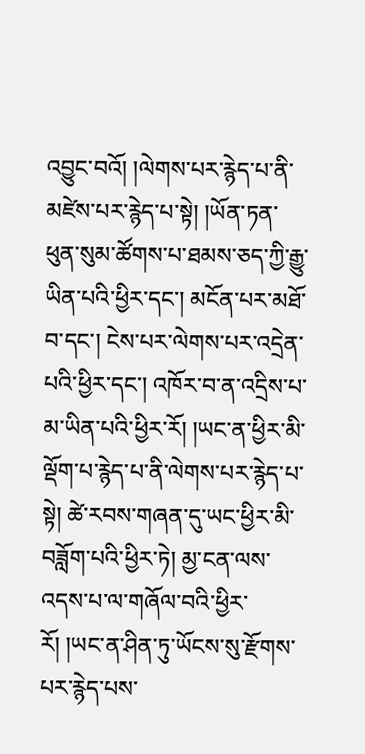འབྱུང་བའོ། །ལེགས་པར་རྙེད་པ་ནི་མཛེས་པར་རྙེད་པ་སྟེ། །ཡོན་ཏན་ཕུན་སུམ་ཚོགས་པ་ཐམས་ཅད་ཀྱི་རྒྱུ་ཡིན་པའི་ཕྱིར་དང་། མངོན་པར་མཐོ་བ་དང་། ངེས་པར་ལེགས་པར་འདྲེན་པའི་ཕྱིར་དང་། འཁོར་བ་ན་འདྲིས་པ་མ་ཡིན་པའི་ཕྱིར་རོ། །ཡང་ན་ཕྱིར་མི་ལྡོག་པ་རྙེད་པ་ནི་ལེགས་པར་རྙེད་པ་སྟེ། ཚེ་རབས་གཞན་དུ་ཡང་ཕྱིར་མི་བཟློག་པའི་ཕྱིར་ཏེ། མྱ་ངན་ལས་འདས་པ་ལ་གཞོལ་བའི་ཕྱིར་རོ། །ཡང་ན་ཤིན་ཏུ་ཡོངས་སུ་རྫོགས་པར་རྙེད་པས་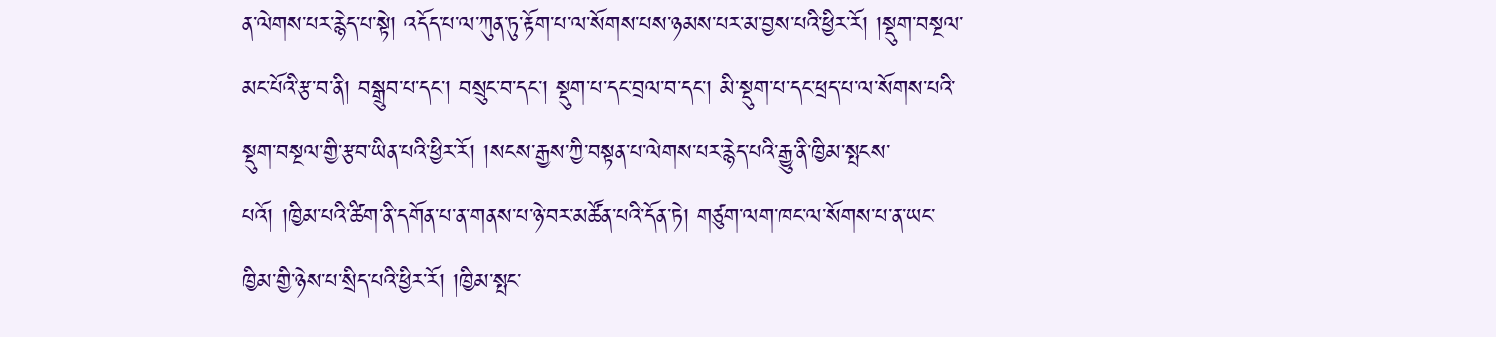ན་ལེགས་པར་རྙེད་པ་སྟེ། འདོད་པ་ལ་ཀུན་ཏུ་རྟོག་པ་ལ་སོགས་པས་ཉམས་པར་མ་བྱས་པའི་ཕྱིར་རོ། །སྡུག་བསྔལ་མང་པོའི་རྩ་བ་ནི། བསྒྲུབ་པ་དང་། བསྲུང་བ་དང་། སྡུག་པ་དང་བྲལ་བ་དང་། མི་སྡུག་པ་དང་ཕྲད་པ་ལ་སོགས་པའི་སྡུག་བསྔལ་གྱི་རྩབ་ཡིན་པའི་ཕྱིར་རོ། །སངས་རྒྱས་ཀྱི་བསྟན་པ་ལེགས་པར་རྙེད་པའི་རྒྱུ་ནི་ཁྱིམ་སྤངས་པའོ། །ཁྱིམ་པའི་ཚིག་ནི་དགོན་པ་ན་གནས་པ་ཉེ་བར་མཚོན་པའི་དོན་ཏེ། གཙུག་ལག་ཁང་ལ་སོགས་པ་ན་ཡང་ཁྱིམ་གྱི་ཉེས་པ་སྲིད་པའི་ཕྱིར་རོ། །ཁྱིམ་སྤང་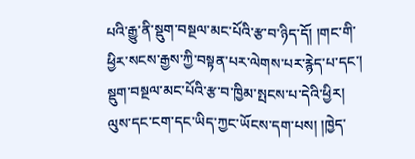པའི་རྒྱུ་ནི་སྡུག་བསྔལ་མང་པོའི་རྩ་བ་ཉིད་དོ། །གང་གི་ཕྱིར་སངས་རྒྱས་ཀྱི་བསྟན་པར་ལེགས་པར་རྙེད་པ་དང་། སྡུག་བསྔལ་མང་པོའི་རྩ་བ་ཁྱིམ་སྤངས་པ་དེའི་ཕྱིར། ལུས་དང་ངག་དང་ཡིད་ཀྱང་ཡོངས་དག་པས། །ཁྱེད་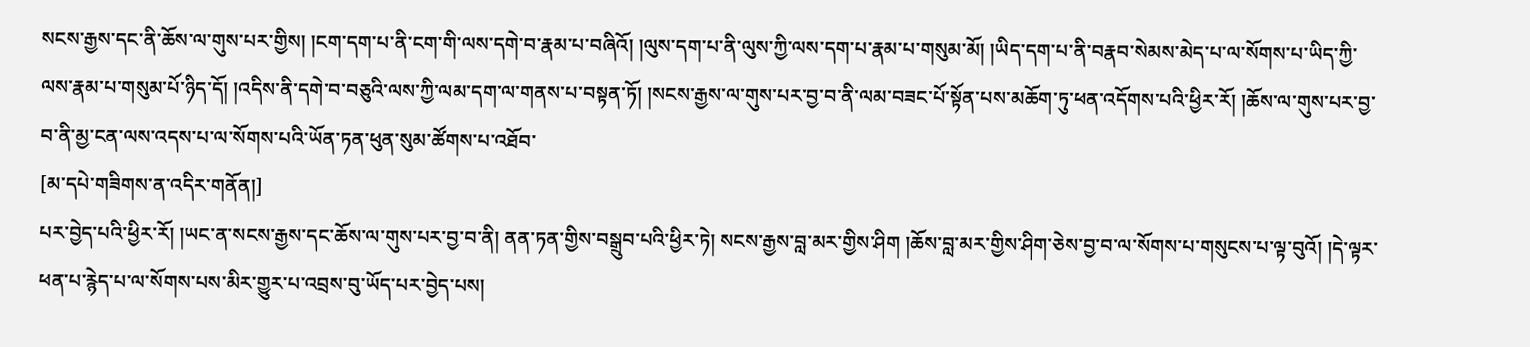སངས་རྒྱས་དང་ནི་ཆོས་ལ་གུས་པར་གྱིས། །ངག་དག་པ་ནི་ངག་གི་ལས་དགེ་བ་རྣམ་པ་བཞིའོ། །ལུས་དག་པ་ནི་ལུས་ཀྱི་ལས་དག་པ་རྣམ་པ་གསུམ་མོ། །ཡིད་དག་པ་ནི་བརྣབ་སེམས་མེད་པ་ལ་སོགས་པ་ཡིད་ཀྱི་ལས་རྣམ་པ་གསུམ་པོ་ཉིད་དོ། །འདིས་ནི་དགེ་བ་བཅུའི་ལས་ཀྱི་ལམ་དག་ལ་གནས་པ་བསྟན་ཏོ། །སངས་རྒྱས་ལ་གུས་པར་བྱ་བ་ནི་ལམ་བཟང་པོ་སྟོན་པས་མཆོག་ཏུ་ཕན་འདོགས་པའི་ཕྱིར་རོ། །ཆོས་ལ་གུས་པར་བྱ་བ་ནི་མྱ་ངན་ལས་འདས་པ་ལ་སོགས་པའི་ཡོན་ཏན་ཕུན་སུམ་ཚོགས་པ་འཐོབ་
[མ་དཔེ་གཟིགས་ན་འདིར་གནོན།]
པར་བྱེད་པའི་ཕྱིར་རོ། །ཡང་ན་སངས་རྒྱས་དང་ཆོས་ལ་གུས་པར་བྱ་བ་ནི། ནན་ཏན་གྱིས་བསྒྲུབ་པའི་ཕྱིར་ཏེ། སངས་རྒྱས་བླ་མར་གྱིས་ཤིག །ཆོས་བླ་མར་གྱིས་ཤིག་ཅེས་བྱ་བ་ལ་སོགས་པ་གསུངས་པ་ལྟ་བུའོ། །དེ་ལྟར་ཕན་པ་རྙེད་པ་ལ་སོགས་པས་མིར་གྱུར་པ་འབྲས་བུ་ཡོད་པར་བྱེད་པས།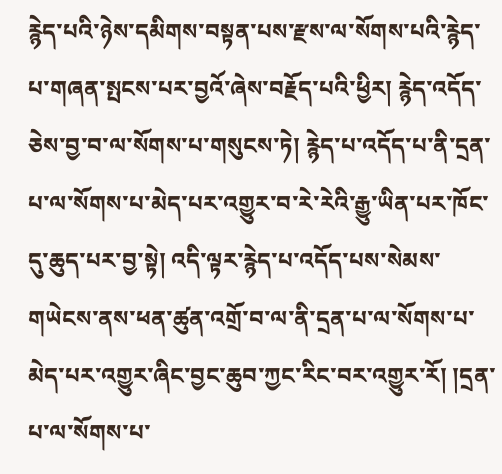རྙེད་པའི་ཉེས་དམིགས་བསྟན་པས་རྫས་ལ་སོགས་པའི་རྙེད་པ་གཞན་སྤངས་པར་བྱའོ་ཞེས་བརྗོད་པའི་ཕྱིར། རྙེད་འདོད་ཅེས་བྱ་བ་ལ་སོགས་པ་གསུངས་ཏེ། རྙེད་པ་འདོད་པ་ནི་དྲན་པ་ལ་སོགས་པ་མེད་པར་འགྱུར་བ་རེ་རེའི་རྒྱུ་ཡིན་པར་ཁོང་དུ་ཆུད་པར་བྱ་སྟེ། འདི་ལྟར་རྙེད་པ་འདོད་པས་སེམས་གཡེངས་ནས་ཕན་ཚུན་འགྲོ་བ་ལ་ནི་དྲན་པ་ལ་སོགས་པ་མེད་པར་འགྱུར་ཞིང་བྱང་ཆུབ་ཀྱང་རིང་བར་འགྱུར་རོ། །དྲན་པ་ལ་སོགས་པ་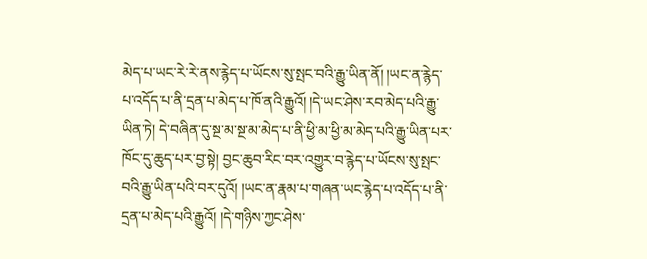མེད་པ་ཡང་རེ་རེ་ནས་རྙེད་པ་ཡོངས་སུ་སྤང་བའི་རྒྱུ་ཡིན་ནོ། །ཡང་ན་རྙེད་པ་འདོད་པ་ནི་དྲན་པ་མེད་པ་ཁོ་ནའི་རྒྱུའོ། །དེ་ཡང་ཤེས་རབ་མེད་པའི་རྒྱུ་ཡིན་ཏེ། དེ་བཞིན་དུ་སྔ་མ་སྔ་མ་མེད་པ་ནི་ཕྱི་མ་ཕྱི་མ་མེད་པའི་རྒྱུ་ཡིན་པར་ཁོང་དུ་ཆུད་པར་བྱ་སྟེ། བྱང་ཆུབ་རིང་བར་འགྱུར་བ་རྙེད་པ་ཡོངས་སུ་སྤང་བའི་རྒྱུ་ཡིན་པའི་བར་དུའོ། །ཡང་ན་རྣམ་པ་གཞན་ཡང་རྙེད་པ་འདོད་པ་ནི་དྲན་པ་མེད་པའི་རྒྱུའོ། །དེ་གཉིས་ཀྱང་ཤེས་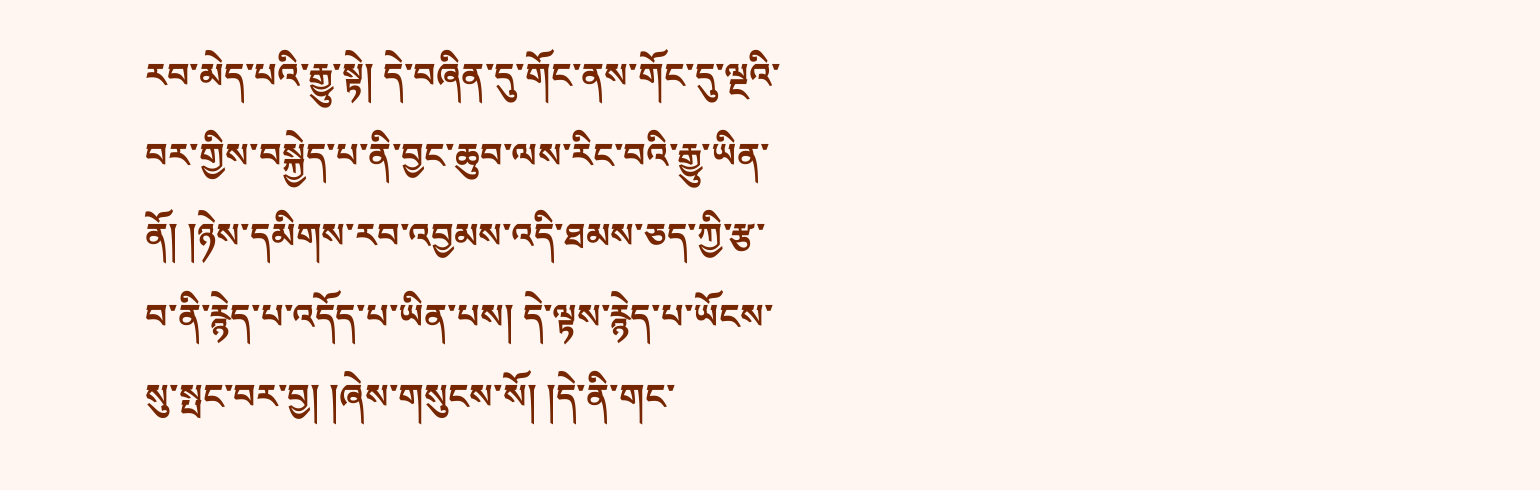རབ་མེད་པའི་རྒྱུ་སྟེ། དེ་བཞིན་དུ་གོང་ནས་གོང་དུ་ལྔའི་བར་གྱིས་བསྐྱེད་པ་ནི་བྱང་ཆུབ་ལས་རིང་བའི་རྒྱུ་ཡིན་ནོ། །ཉེས་དམིགས་རབ་འབྱམས་འདི་ཐམས་ཅད་ཀྱི་རྩ་བ་ནི་རྙེད་པ་འདོད་པ་ཡིན་པས། དེ་ལྟས་རྙེད་པ་ཡོངས་སུ་སྤང་བར་བྱ། །ཞེས་གསུངས་སོ། །དེ་ནི་གང་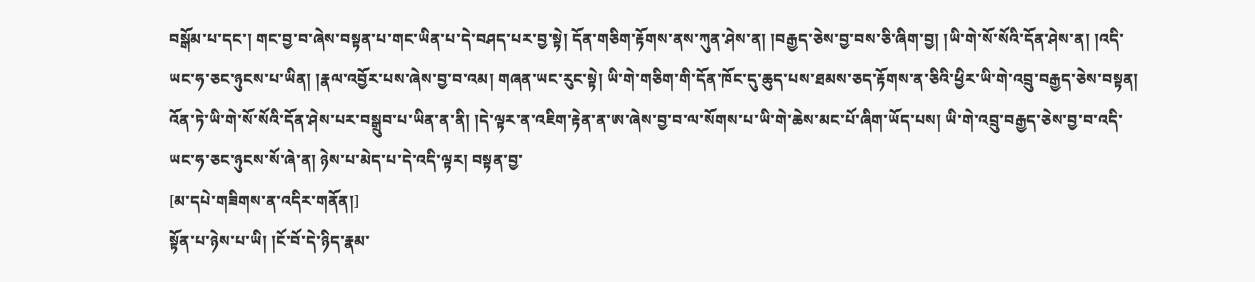བསྒོམ་པ་དང་། གང་བྱ་བ་ཞེས་བསྟན་པ་གང་ཡིན་པ་དེ་བཤད་པར་བྱ་སྟེ། དོན་གཅིག་རྟོགས་ནས་ཀུན་ཤེས་ན། །བརྒྱད་ཅེས་བྱ་བས་ཅི་ཞིག་བྱ། །ཡི་གེ་སོ་སོའི་དོན་ཤེས་ན། །འདི་ཡང་ཧ་ཅང་ཉུངས་པ་ཡིན། །རྣལ་འབྱོར་པས་ཞེས་བྱ་བ་འམ། གཞན་ཡང་རུང་སྟེ། ཡི་གེ་གཅིག་གི་དོན་ཁོང་དུ་ཆུད་པས་ཐམས་ཅད་རྟོགས་ན་ཅིའི་ཕྱིར་ཡི་གེ་འབྲུ་བརྒྱད་ཅེས་བསྟན། འོན་ཏེ་ཡི་གེ་སོ་སོའི་དོན་ཤེས་པར་བསྒྲུབ་པ་ཡིན་ན་ནི། །དེ་ལྟར་ན་འཇིག་རྟེན་ན་ཨ་ཞེས་བྱ་བ་ལ་སོགས་པ་ཡི་གེ་ཆེས་མང་པོ་ཞིག་ཡོད་པས། ཡི་གེ་འབྲུ་བརྒྱད་ཅེས་བྱ་བ་འདི་ཡང་ཧ་ཅང་ཉུངས་སོ་ཞེ་ན། ཉེས་པ་མེད་པ་དེ་འདི་ལྟར། བསྟན་བྱ་
[མ་དཔེ་གཟིགས་ན་འདིར་གནོན།]
སྟོན་པ་ཉེས་པ་ཡི། །ངོ་བོ་དེ་ཉིད་རྣམ་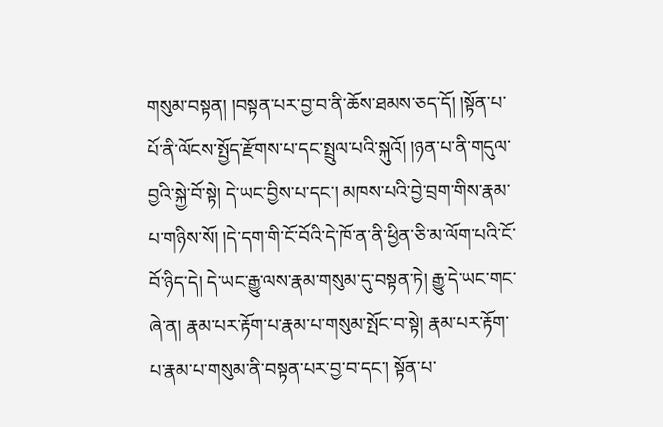གསུམ་བསྟན། །བསྟན་པར་བྱ་བ་ནི་ཆོས་ཐམས་ཅད་དོ། །སྟོན་པ་པོ་ནི་ལོངས་སྤྱོད་རྫོགས་པ་དང་སྤྲུལ་པའི་སྐུའོ། །ཉན་པ་ནི་གདུལ་བྱའི་སྐྱེ་བོ་སྟེ། དེ་ཡང་བྱིས་པ་དང་། མཁས་པའི་བྱེ་བྲག་གིས་རྣམ་པ་གཉིས་སོ། །དེ་དག་གི་ངོ་བོའི་དེ་ཁོ་ན་ནི་ཕྱིན་ཅི་མ་ལོག་པའི་ངོ་བོ་ཉིད་དེ། དེ་ཡང་རྒྱུ་ལས་རྣམ་གསུམ་དུ་བསྟན་ཏེ། རྒྱུ་དེ་ཡང་གང་ཞེ་ན། རྣམ་པར་རྟོག་པ་རྣམ་པ་གསུམ་སྤོང་བ་སྟེ། རྣམ་པར་རྟོག་པ་རྣམ་པ་གསུམ་ནི་བསྟན་པར་བྱ་བ་དང་། སྟོན་པ་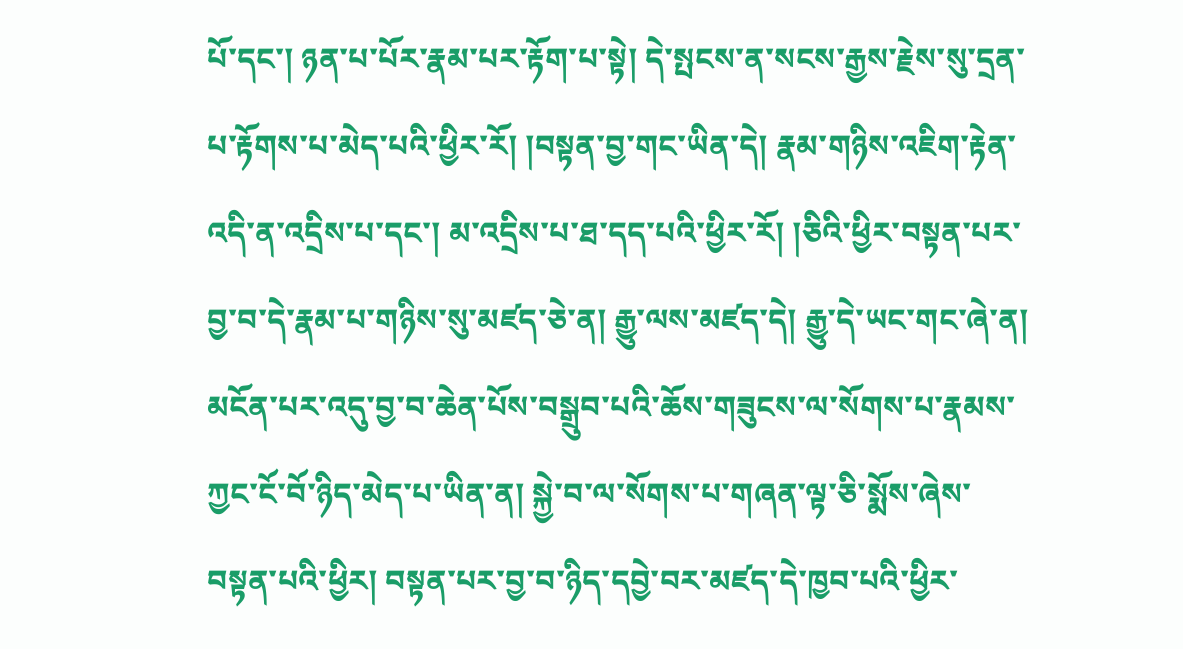པོ་དང་། ཉན་པ་པོར་རྣམ་པར་རྟོག་པ་སྟེ། དེ་སྤངས་ན་སངས་རྒྱས་རྗེས་སུ་དྲན་པ་རྟོགས་པ་མེད་པའི་ཕྱིར་རོ། །བསྟན་བྱ་གང་ཡིན་དེ། རྣམ་གཉིས་འཇིག་རྟེན་འདི་ན་འདྲིས་པ་དང་། མ་འདྲིས་པ་ཐ་དད་པའི་ཕྱིར་རོ། །ཅིའི་ཕྱིར་བསྟན་པར་བྱ་བ་དེ་རྣམ་པ་གཉིས་སུ་མཛད་ཅེ་ན། རྒྱུ་ལས་མཛད་དེ། རྒྱུ་དེ་ཡང་གང་ཞེ་ན། མངོན་པར་འདུ་བྱ་བ་ཆེན་པོས་བསྒྲུབ་པའི་ཆོས་གཟུངས་ལ་སོགས་པ་རྣམས་ཀྱང་ངོ་བོ་ཉིད་མེད་པ་ཡིན་ན། སྐྱེ་བ་ལ་སོགས་པ་གཞན་ལྟ་ཅི་སྨོས་ཞེས་བསྟན་པའི་ཕྱིར། བསྟན་པར་བྱ་བ་ཉིད་དབྱེ་བར་མཛད་དེ་ཁྱབ་པའི་ཕྱིར་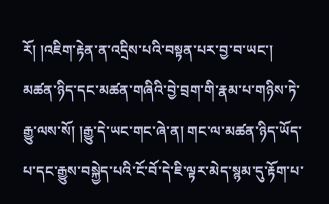རོ། །འཇིག་རྟེན་ན་འདྲིས་པའི་བསྟན་པར་བྱ་བ་ཡང་། མཚན་ཉིད་དང་མཚན་གཞིའི་བྱེ་བྲག་གི་རྣམ་པ་གཉིས་ཏེ་རྒྱུ་ལས་སོ། །རྒྱུ་དེ་ཡང་གང་ཞེ་ན། གང་ལ་མཚན་ཉིད་ཡོད་པ་དང་རྒྱུས་བསྐྱེད་པའི་ངོ་བོ་དེ་ཇི་ལྟར་མེད་སྙམ་དུ་རྟོག་པ་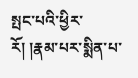སྤང་པའི་ཕྱིར་རོ། །རྣམ་པར་སྨིན་པ་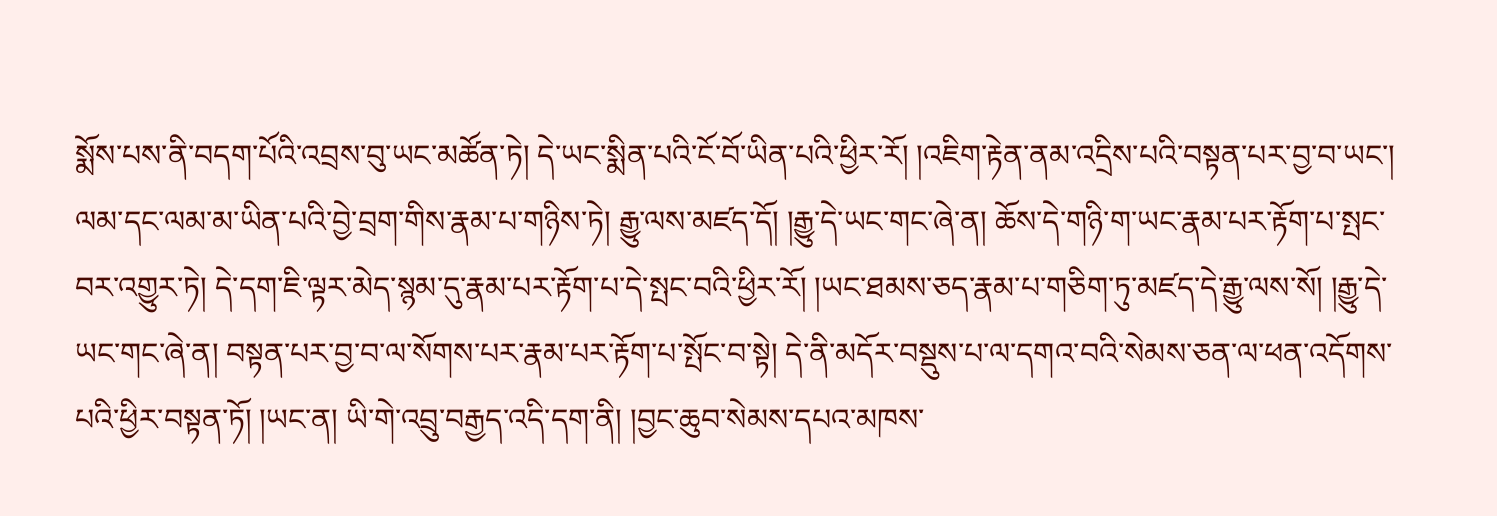སྨོས་པས་ནི་བདག་པོའི་འབྲས་བུ་ཡང་མཚོན་ཏེ། དེ་ཡང་སྨིན་པའི་ངོ་བོ་ཡིན་པའི་ཕྱིར་རོ། །འཇིག་རྟེན་ནམ་འདྲིས་པའི་བསྟན་པར་བྱ་བ་ཡང་། ལམ་དང་ལམ་མ་ཡིན་པའི་བྱེ་བྲག་གིས་རྣམ་པ་གཉིས་ཏེ། རྒྱུ་ལས་མཛད་དོ། །རྒྱུ་དེ་ཡང་གང་ཞེ་ན། ཆོས་དེ་གཉི་ག་ཡང་རྣམ་པར་རྟོག་པ་སྤང་བར་འགྱུར་ཏེ། དེ་དག་ཇི་ལྟར་མེད་སྙམ་དུ་རྣམ་པར་རྟོག་པ་དེ་སྤང་བའི་ཕྱིར་རོ། །ཡང་ཐམས་ཅད་རྣམ་པ་གཅིག་ཏུ་མཛད་དེ་རྒྱུ་ལས་སོ། །རྒྱུ་དེ་ཡང་གང་ཞེ་ན། བསྟན་པར་བྱ་བ་ལ་སོགས་པར་རྣམ་པར་རྟོག་པ་སྤོང་བ་སྟེ། དེ་ནི་མདོར་བསྡུས་པ་ལ་དགའ་བའི་སེམས་ཅན་ལ་ཕན་འདོགས་པའི་ཕྱིར་བསྟན་ཏོ། །ཡང་ན། ཡི་གེ་འབྲུ་བརྒྱད་འདི་དག་ནི། །བྱང་ཆུབ་སེམས་དཔའ་མཁས་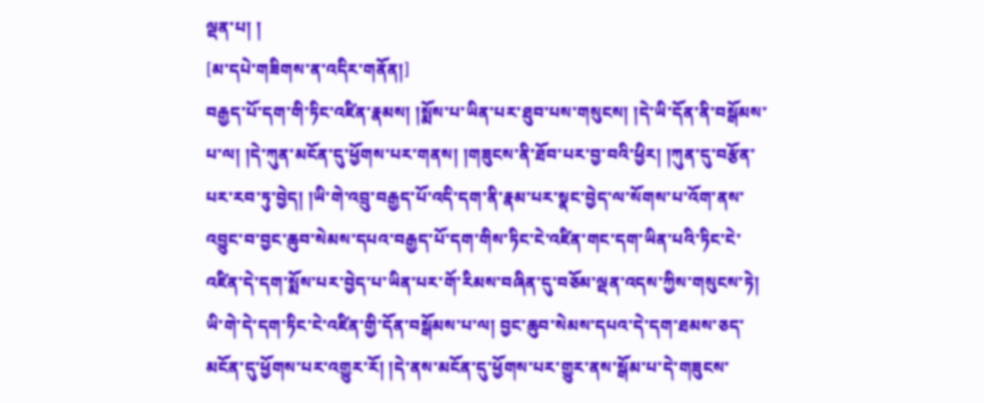ལྡན་པ། །
[མ་དཔེ་གཟིགས་ན་འདིར་གནོན།]
བརྒྱད་པོ་དག་གི་ཏིང་འཛིན་རྣམས། །སྨོས་པ་ཡིན་པར་ཐུབ་པས་གསུངས། །དེ་ཡི་དོན་ནི་བསྒོམས་པ་ལ། །དེ་ཀུན་མངོན་དུ་ཕྱོགས་པར་གནས། །གཟུངས་ནི་ཐོབ་པར་བྱ་བའི་ཕྱིར། །ཀུན་དུ་བརྩོན་པར་རབ་ཏུ་བྱེད། །ཡི་གེ་འབྲུ་བརྒྱད་པོ་འདི་དག་ནི་རྣམ་པར་སྣང་བྱེད་ལ་སོགས་པ་འོག་ནས་འབྱུང་བ་བྱང་ཆུབ་སེམས་དཔའ་བརྒྱད་པོ་དག་གིས་ཏིང་ངེ་འཛིན་གང་དག་ཡིན་པའི་ཏིང་ངེ་འཛིན་དེ་དག་སྨོས་པར་བྱེད་པ་ཡིན་པར་གོ་རིམས་བཞིན་དུ་བཅོམ་ལྡན་འདས་ཀྱིས་གསུངས་ཏེ། ཡི་གེ་དེ་དག་ཏིང་ངེ་འཛིན་གྱི་དོན་བསྒོམས་པ་ལ། བྱང་ཆུབ་སེམས་དཔའ་དེ་དག་ཐམས་ཅད་མངོན་དུ་ཕྱོགས་པར་འགྱུར་རོ། །དེ་ནས་མངོན་དུ་ཕྱོགས་པར་གྱུར་ནས་སྒོམ་པ་དེ་གཟུངས་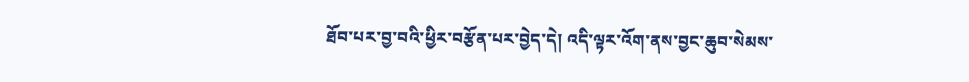ཐོབ་པར་བྱ་བའི་ཕྱིར་བརྩོན་པར་བྱེད་དེ། འདི་ལྟར་འོག་ནས་བྱང་ཆུབ་སེམས་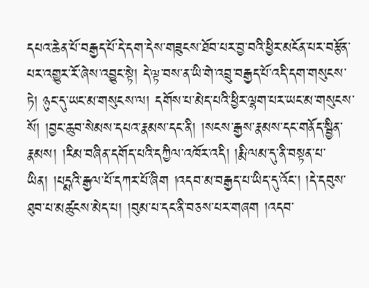དཔའ་ཆེན་པོ་བརྒྱད་པོ་དེ་དག་དེས་གཟུངས་ཐོབ་པར་བྱ་བའི་ཕྱིར་མངོན་པར་བརྩོན་པར་འགྱུར་རོ་ཞེས་འབྱུང་སྟེ། དེ་ལྟ་བས་ན་ཡི་གེ་འབྲུ་བརྒྱད་པོ་འདི་དག་གསུངས་ཏེ། ཉུང་དུ་ཡང་མ་གསུངས་ལ། དགོས་པ་མེད་པའི་ཕྱིར་ལྷག་པར་ཡང་མ་གསུངས་སོ། །བྱང་ཆུབ་སེམས་དཔའ་རྣམས་དང་ནི། །སངས་རྒྱས་རྣམས་དང་གནོད་སྦྱིན་རྣམས། །རིམ་བཞིན་དགོད་པའི་དཀྱིལ་འཁོར་འདི། །རྨི་ལམ་དུ་ནི་བསྟན་པ་ཡིན། །པདྨའི་རྒྱལ་པོ་དཀར་པོ་ཞིག །འདབ་མ་བརྒྱད་པ་ཡིད་དུ་འོང་། །དེ་དབུས་ཐུབ་པ་མཚུངས་མེད་པ། །བུམ་པ་དང་ནི་བཅས་པར་གཞག །འདབ་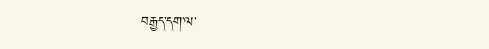བརྒྱད་དག་ལ་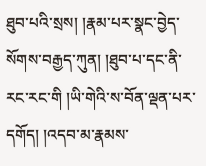ཐུབ་པའི་སྲས། །རྣམ་པར་སྣང་བྱེད་སོགས་བརྒྱད་ཀུན། །ཐུབ་པ་དང་ནི་རང་རང་གི །ཡི་གེའི་ས་བོན་ལྡན་པར་དགོད། །འདབ་མ་རྣམས་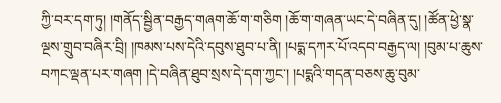ཀྱི་བར་དག་ཏུ། །གནོད་སྦྱིན་བརྒྱད་གཞག་ཆོ་ག་གཅིག །ཆོ་ག་གཞན་ཡང་དེ་བཞིན་དུ། །ཚོན་ཕྱེ་སྣ་ལྔས་གྲུབ་བཞིར་བྲི། །ཁམས་པས་དེའི་དབུས་ཐུབ་པ་ནི། །པདྨ་དཀར་པོ་འདབ་བརྒྱད་ལ། །བུམ་པ་ཆུས་བཀང་ལྡན་པར་གཞག །དེ་བཞིན་ཐུབ་སྲས་དེ་དག་ཀྱང་། །པདྨའི་གདན་བཅས་ཆུ་བུམ་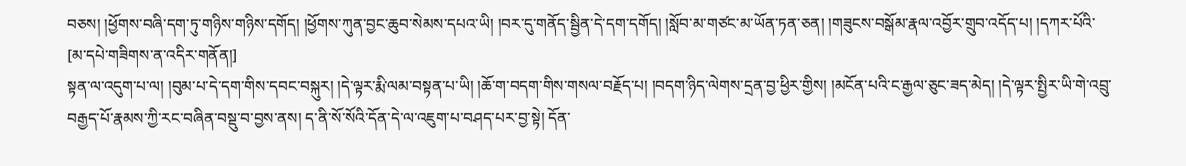བཅས། །ཕྱོགས་བཞི་དག་ཏུ་གཉིས་གཉིས་དགོད། །ཕྱོགས་ཀུན་བྱང་ཆུབ་སེམས་དཔའ་ཡི། །བར་དུ་གནོད་སྦྱིན་དེ་དག་དགོད། །སློབ་མ་གཙང་མ་ཡོན་ཏན་ཅན། །གཟུངས་བསྒོམ་རྣལ་འབྱོར་གྲུབ་འདོད་པ། །དཀར་པོའི་
[མ་དཔེ་གཟིགས་ན་འདིར་གནོན།]
སྟན་ལ་འདུག་པ་ལ། །བུམ་པ་དེ་དག་གིས་དབང་བསྐུར། །དེ་ལྟར་རྨི་ལམ་བསྟན་པ་ཡི། །ཆོ་ག་བདག་གིས་གསལ་བརྗོད་པ། །བདག་ཉིད་ལེགས་དྲན་བྱ་ཕྱིར་གྱིས། །མངོན་པའི་ང་རྒྱལ་ཅུང་ཟད་མེད། །དེ་ལྟར་སྤྱིར་ཡི་གེ་འབྲུ་བརྒྱད་པོ་རྣམས་ཀྱི་རང་བཞིན་བསྡུ་བ་བྱས་ནས། ད་ནི་སོ་སོའི་དོན་དེ་ལ་འཇུག་པ་བཤད་པར་བྱ་སྟེ། དོན་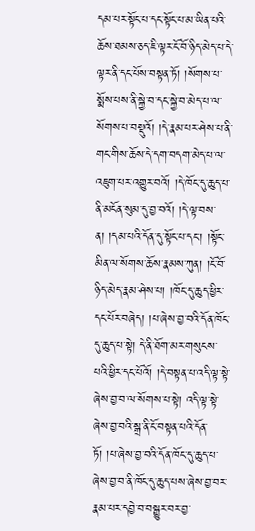དམ་པར་སྟོང་པ་དང་སྟོང་པ་མ་ཡིན་པའི་ཆོས་ཐམས་ཅད་ཇི་ལྟར་ངོ་བོ་ཉིད་མེད་པ་དེ་ལྟར་ནི་དང་པོས་བསྟན་ཏོ། །སོགས་པ་སྨོས་པས་ནི་སྐྱེ་བ་དང་སྐྱེ་བ་མེད་པ་ལ་སོགས་པ་བསྡུའོ། །དེ་རྣམ་པར་ཤེས་པ་ནི་གང་གིས་ཆོས་དེ་དག་བདག་མེད་པ་ལ་འཇུག་པར་འགྱུར་བའོ། །དེ་ཁོང་དུ་ཆུད་པ་ནི་མངོན་སུམ་དུ་བྱ་བའོ། །དེ་ལྟ་བས་ན། །དམ་པའི་དོན་དུ་སྟོང་པ་དང་། །སྟོང་མིན་ལ་སོགས་ཆོས་རྣམས་ཀུན། །ངོ་བོ་ཉིད་མེད་རྣམ་ཤེས་པ། །ཁོང་དུ་ཆུད་ཕྱིར་དང་པོར་བཞེད། །པ་ཞེས་བྱ་བའི་དོན་ཁོང་དུ་ཆུད་པ་སྟེ། དེ་ནི་ཐོག་མར་གསུངས་པའི་ཕྱིར་དང་པོའོ། །དེ་བསྟན་པ་འདི་ལྟ་སྟེ་ཞེས་བྱ་བ་ལ་སོགས་པ་སྟེ། འདི་ལྟ་སྟེ་ཞེས་བྱ་བའི་སྒྲ་ནི་ངོ་བསྟན་པའི་དོན་ཏོ། །པ་ཞེས་བྱ་བའི་དོན་ཁོང་དུ་ཆུད་པ་ཞེས་བྱ་བ་ནི་ཁོང་དུ་ཆུད་པས་ཞེས་བྱ་བར་རྣམ་པར་དབྱེ་བ་བསྒྱུར་བར་བྱ་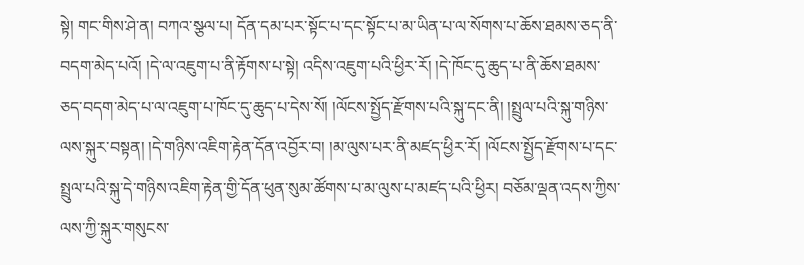སྟེ། གང་གིས་ཤེ་ན། བཀའ་སྩལ་པ། དོན་དམ་པར་སྟོང་པ་དང་སྟོང་པ་མ་ཡིན་པ་ལ་སོགས་པ་ཆོས་ཐམས་ཅད་ནི་བདག་མེད་པའོ། །དེ་ལ་འཇུག་པ་ནི་རྟོགས་པ་སྟེ། འདིས་འཇུག་པའི་ཕྱིར་རོ། །དེ་ཁོང་དུ་ཆུད་པ་ནི་ཆོས་ཐམས་ཅད་བདག་མེད་པ་ལ་འཇུག་པ་ཁོང་དུ་ཆུད་པ་དེས་སོ། །ལོངས་སྤྱོད་རྫོགས་པའི་སྐུ་དང་ནི། །སྤྲུལ་པའི་སྐུ་གཉིས་ལས་སྐུར་བསྟན། །དེ་གཉིས་འཇིག་རྟེན་དོན་འབྱོར་བ། །མ་ལུས་པར་ནི་མཛད་ཕྱིར་རོ། །ལོངས་སྤྱོད་རྫོགས་པ་དང་སྤྲུལ་པའི་སྐུ་དེ་གཉིས་འཇིག་རྟེན་གྱི་དོན་ཕུན་སུམ་ཚོགས་པ་མ་ལུས་པ་མཛད་པའི་ཕྱིར། བཅོམ་ལྡན་འདས་ཀྱིས་ལས་ཀྱི་སྐུར་གསུངས་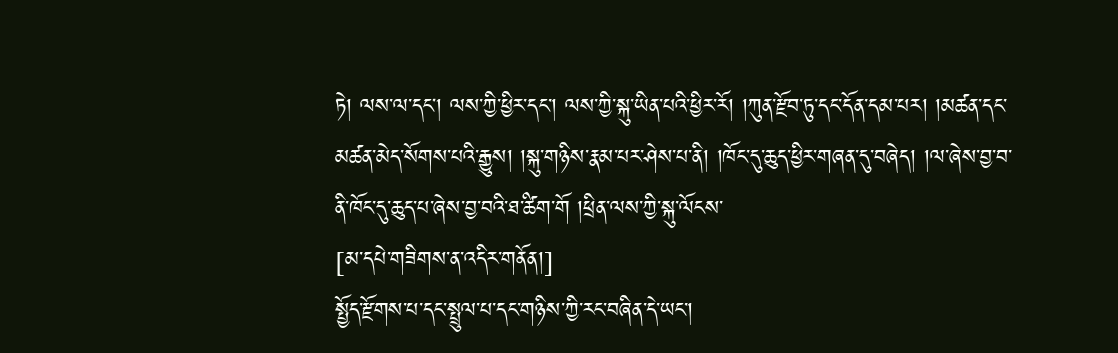ཏེ། ལས་ལ་དང། ལས་ཀྱི་ཕྱིར་དང་། ལས་ཀྱི་སྐུ་ཡིན་པའི་ཕྱིར་རོ། །ཀུན་རྫོབ་ཏུ་དང་དོན་དམ་པར། །མཚན་དང་མཚན་མེད་སོགས་པའི་རྒྱུས། །སྐུ་གཉིས་རྣམ་པར་ཤེས་པ་ནི། །ཁོང་དུ་ཆུད་ཕྱིར་གཞན་དུ་བཞེད། །ལ་ཞེས་བྱ་བ་ནི་ཁོང་དུ་ཆུད་པ་ཞེས་བྱ་བའི་ཐ་ཚིག་གོ །ཕྲིན་ལས་ཀྱི་སྐུ་ལོངས་
[མ་དཔེ་གཟིགས་ན་འདིར་གནོན།]
སྤྱོད་རྫོགས་པ་དང་སྤྲུལ་པ་དང་གཉིས་ཀྱི་རང་བཞིན་དེ་ཡང་།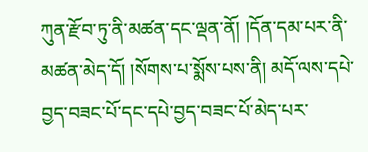ཀུན་རྫོབ་ཏུ་ནི་མཚན་དང་ལྡན་ནོ། །དོན་དམ་པར་ནི་མཚན་མེད་དོ། །སོགས་པ་སྨོས་པས་ནི། མདོ་ལས་དཔེ་བྱད་བཟང་པོ་དང་དཔེ་བྱད་བཟང་པོ་མེད་པར་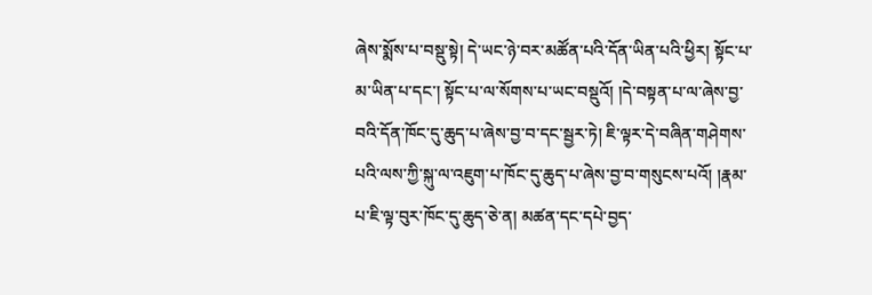ཞེས་སྨོས་པ་བསྡུ་སྟེ། དེ་ཡང་ཉེ་བར་མཚོན་པའི་དོན་ཡིན་པའི་ཕྱིར། སྟོང་པ་མ་ཡིན་པ་དང་། སྟོང་པ་ལ་སོགས་པ་ཡང་བསྡུའོ། །དེ་བསྟན་པ་ལ་ཞེས་བྱ་བའི་དོན་ཁོང་དུ་ཆུད་པ་ཞེས་བྱ་བ་དང་སྦྱར་ཏེ། ཇི་ལྟར་དེ་བཞིན་གཤེགས་པའི་ལས་ཀྱི་སྐུ་ལ་འཇུག་པ་ཁོང་དུ་ཆུད་པ་ཞེས་བྱ་བ་གསུངས་པའོ། །རྣམ་པ་ཇི་ལྟ་བུར་ཁོང་དུ་ཆུད་ཅེ་ན། མཚན་དང་དཔེ་བྱད་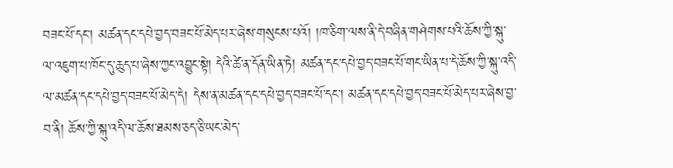བཟང་པོ་དང་། མཚན་དང་དཔེ་བྱད་བཟང་པོ་མེད་པར་ཞེས་གསུངས་པའོ། །ཁ་ཅིག་ལས་ནི་དེ་བཞིན་གཤེགས་པའི་ཆོས་ཀྱི་སྐུ་ལ་འཇུག་པ་ཁོང་དུ་ཆུད་པ་ཞེས་ཀྱང་འབྱུང་སྟེ། དེའི་ཚེ་ན་དོན་ཡིན་ཏེ། མཚན་དང་དཔེ་བྱད་བཟང་པོ་གང་ཡིན་པ་དེ་ཆོས་ཀྱི་སྐུ་འདི་ལ་མཚན་དང་དཔེ་བྱད་བཟང་པོ་མེད་དེ། དེས་ན་མཚན་དང་དཔེ་བྱད་བཟང་པོ་དང་། མཚན་དང་དཔེ་བྱད་བཟང་པོ་མེད་པར་ཞེས་བྱ་བ་ནི། ཆོས་ཀྱི་སྐུ་འདི་ལ་ཆོས་ཐམས་ཅད་ཅི་ཡང་མེད་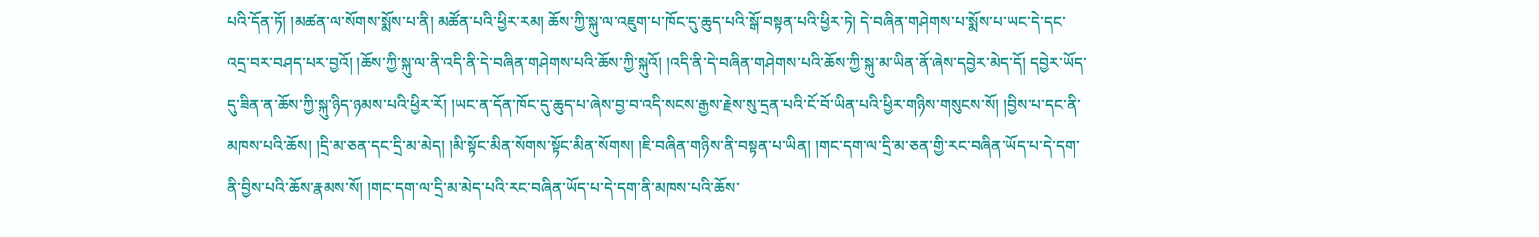པའི་དོན་ཏོ། །མཚན་ལ་སོགས་སྨོས་པ་ནི། མཚོན་པའི་ཕྱིར་རམ། ཆོས་ཀྱི་སྐུ་ལ་འཇུག་པ་ཁོང་དུ་ཆུད་པའི་སྒོ་བསྟན་པའི་ཕྱིར་ཏེ། དེ་བཞིན་གཤེགས་པ་སྨོས་པ་ཡང་དེ་དང་འདྲ་བར་བཤད་པར་བྱའོ། །ཆོས་ཀྱི་སྐུ་ལ་ནི་འདི་ནི་དེ་བཞིན་གཤེགས་པའི་ཆོས་ཀྱི་སྐུའོ། །འདི་ནི་དེ་བཞིན་གཤེགས་པའི་ཆོས་ཀྱི་སྐུ་མ་ཡིན་ནོ་ཞེས་དབྱེར་མེད་དོ། དབྱེར་ཡོད་དུ་ཟིན་ན་ཆོས་ཀྱི་སྐུ་ཉིད་ཉམས་པའི་ཕྱིར་རོ། །ཡང་ན་དོན་ཁོང་དུ་ཆུད་པ་ཞེས་བྱ་བ་འདི་སངས་རྒྱས་རྗེས་སུ་དྲན་པའི་ངོ་བོ་ཡིན་པའི་ཕྱིར་གཉིས་གསུངས་སོ། །བྱིས་པ་དང་ནི་མཁས་པའི་ཆོས། །དྲི་མ་ཅན་དང་དྲི་མ་མེད། །མི་སྟོང་མིན་སོགས་སྟོང་མིན་སོགས། །ཇི་བཞིན་གཉིས་ནི་བསྟན་པ་ཡིན། །གང་དག་ལ་དྲི་མ་ཅན་གྱི་རང་བཞིན་ཡོད་པ་དེ་དག་ནི་བྱིས་པའི་ཆོས་རྣམས་སོ། །གང་དག་ལ་དྲི་མ་མེད་པའི་རང་བཞིན་ཡོད་པ་དེ་དག་ནི་མཁས་པའི་ཆོས་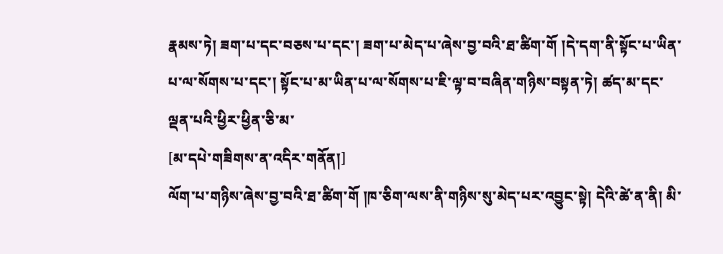རྣམས་ཏེ། ཟག་པ་དང་བཅས་པ་དང་། ཟག་པ་མེད་པ་ཞེས་བྱ་བའི་ཐ་ཚིག་གོ །དེ་དག་ནི་སྟོང་པ་ཡིན་པ་ལ་སོགས་པ་དང་། སྟོང་པ་མ་ཡིན་པ་ལ་སོགས་པ་ཇི་ལྟ་བ་བཞིན་གཉིས་བསྟན་ཏེ། ཚད་མ་དང་ལྡན་པའི་ཕྱིར་ཕྱིན་ཅི་མ་
[མ་དཔེ་གཟིགས་ན་འདིར་གནོན།]
ལོག་པ་གཉིས་ཞེས་བྱ་བའི་ཐ་ཚིག་གོ །ཁ་ཅིག་ལས་ནི་གཉིས་སུ་མེད་པར་འབྱུང་སྟེ། དེའི་ཚེ་ན་ནི། མི་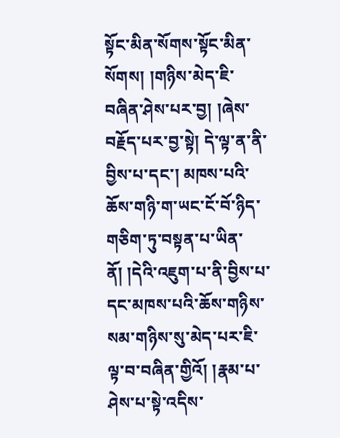སྟོང་མིན་སོགས་སྟོང་མིན་སོགས། །གཉིས་མེད་ཇི་བཞིན་ཤེས་པར་བྱ། །ཞེས་བརྗོད་པར་བྱ་སྟེ། དེ་ལྟ་ན་ནི་བྱིས་པ་དང་། མཁས་པའི་ཆོས་གཉི་ག་ཡང་ངོ་བོ་ཉིད་གཅིག་ཏུ་བསྟན་པ་ཡིན་ནོ། །དེའི་འཇུག་པ་ནི་བྱིས་པ་དང་མཁས་པའི་ཆོས་གཉིས་སམ་གཉིས་སུ་མེད་པར་ཇི་ལྟ་བ་བཞིན་གྱིའོ། །རྣམ་པ་ཤེས་པ་སྟེ་འདིས་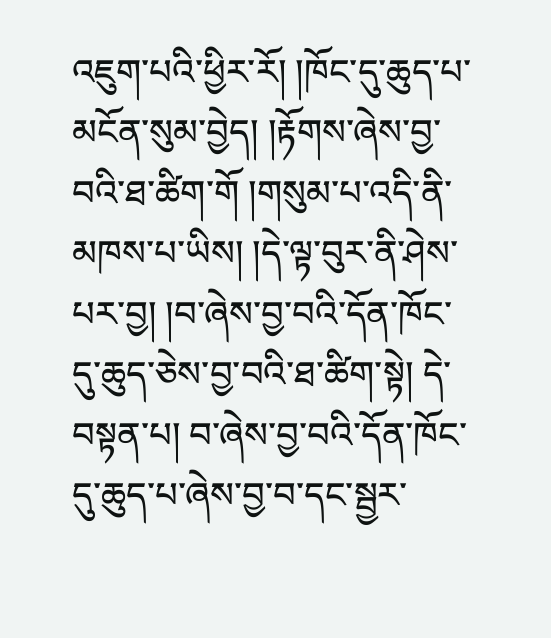འཇུག་པའི་ཕྱིར་རོ། །ཁོང་དུ་ཆུད་པ་མངོན་སུམ་བྱེད། །རྟོགས་ཞེས་བྱ་བའི་ཐ་ཚིག་གོ །གསུམ་པ་འདི་ནི་མཁས་པ་ཡིས། །དེ་ལྟ་བུར་ནི་ཤེས་པར་བྱ། །བ་ཞེས་བྱ་བའི་དོན་ཁོང་དུ་ཆུད་ཅེས་བྱ་བའི་ཐ་ཚིག་སྟེ། དེ་བསྟན་པ། བ་ཞེས་བྱ་བའི་དོན་ཁོང་དུ་ཆུད་པ་ཞེས་བྱ་བ་དང་སྦྱར་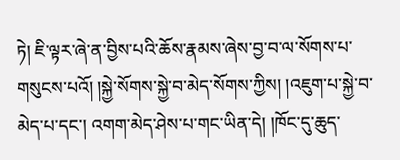ཏེ། ཇི་ལྟར་ཞེ་ན་བྱིས་པའི་ཆོས་རྣམས་ཞེས་བྱ་བ་ལ་སོགས་པ་གསུངས་པའོ། །སྐྱེ་སོགས་སྐྱེ་བ་མེད་སོགས་ཀྱིས། །འཇུག་པ་སྐྱེ་བ་མེད་པ་དང་། འགག་མེད་ཤེས་པ་གང་ཡིན་དེ། །ཁོང་དུ་ཆུད་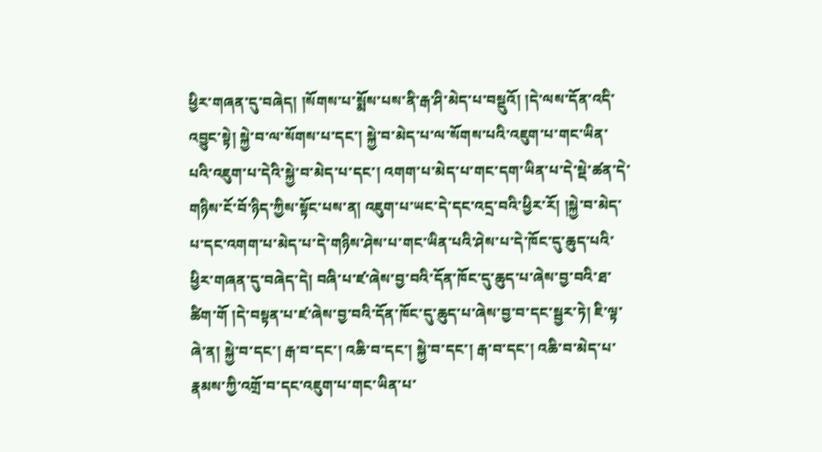ཕྱིར་གཞན་དུ་བཞེད། །སོགས་པ་སྨོས་པས་ནི་རྒ་ཤི་མེད་པ་བསྡུའོ། །དེ་ལས་དོན་འདི་འབྱུང་སྟེ། སྐྱེ་བ་ལ་སོགས་པ་དང་། སྐྱེ་བ་མེད་པ་ལ་སོགས་པའི་འཇུག་པ་གང་ཡིན་པའི་འཇུག་པ་དེའི་སྐྱེ་བ་མེད་པ་དང་། འགག་པ་མེད་པ་གང་དག་ཡིན་པ་དེ་སྡེ་ཚན་དེ་གཉིས་ངོ་བོ་ཉིད་ཀྱིས་སྟོང་པས་ན། འཇུག་པ་ཡང་དེ་དང་འདྲ་བའི་ཕྱིར་རོ། །སྐྱེ་བ་མེད་པ་དང་འགག་པ་མེད་པ་དེ་གཉིས་ཤེས་པ་གང་ཡིན་པའི་ཤེས་པ་དེ་ཁོང་དུ་ཆུད་པའི་ཕྱིར་གཞན་དུ་བཞེད་དེ། བཞི་པ་ཛ་ཞེས་བྱ་བའི་དོན་ཁོང་དུ་ཆུད་པ་ཞེས་བྱ་བའི་ཐ་ཚིག་གོ །དེ་བསྟན་པ་ཛ་ཞེས་བྱ་བའི་དོན་ཁོང་དུ་ཆུད་པ་ཞེས་བྱ་བ་དང་སྦྱར་ཏེ། ཇི་ལྟ་ཞེ་ན། སྐྱེ་བ་དང་། རྒ་བ་དང་། འཆི་བ་དང་། སྐྱེ་བ་དང་། རྒ་བ་དང་། འཆི་བ་མེད་པ་རྣམས་ཀྱི་འགྲོ་བ་དང་འཇུག་པ་གང་ཡིན་པ་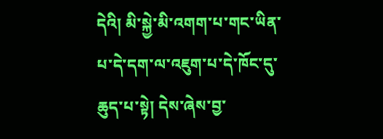དེའི། མི་སྐྱེ་མི་འགག་པ་གང་ཡིན་པ་དེ་དག་ལ་འཇུག་པ་དེ་ཁོང་དུ་ཆུད་པ་སྟེ། དེས་ཞེས་བྱ་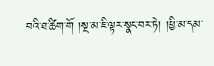བའི་ཐ་ཚིག་གོ །སྔ་མ་ཇི་ལྟར་སྣང་བར་ཏེ། །ཕྱི་མ་དམ་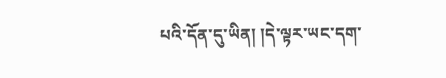པའི་དོན་དུ་ཡིན། །དེ་ལྟར་ཡང་དག་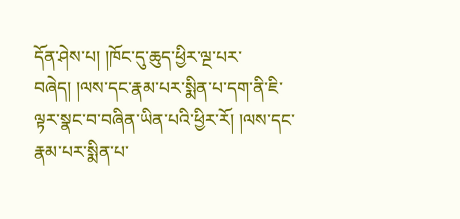དོན་ཤེས་པ། །ཁོང་དུ་ཆུད་ཕྱིར་ལྔ་པར་བཞེད། །ལས་དང་རྣམ་པར་སྨིན་པ་དག་ནི་ཇི་ལྟར་སྣང་བ་བཞིན་ཡིན་པའི་ཕྱིར་རོ། །ལས་དང་རྣམ་པར་སྨིན་པ་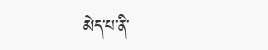མེད་པ་ནི་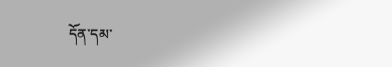དོན་དམ་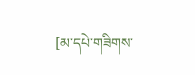[མ་དཔེ་གཟིགས་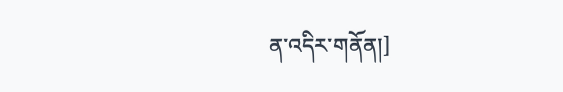ན་འདིར་གནོན།]